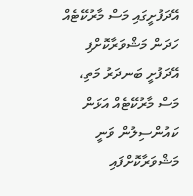އޭދަފުށީގައި މަސް މާރުކޭޓެއް ހަދަން މަޝްވަރާކޮށްފި
އޭދަފުށީ ބަނދަރު މަތި، މަސް މާރުކޭޓެއް އަޅަން ކައުންސިލުން ވަނީ މަޝްވަރާކޮށްފައި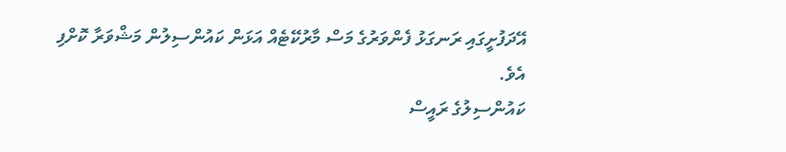އޭދަފުށީގައި ރަނގަޅު ފެންވަރުގެ މަސް މާރުކޭޓެއް އަޅަން ކައުންސިލުން މަޝްވަރާ ކޮށްފި އެވެ.
ކައުންސިލުގެ ރައީސް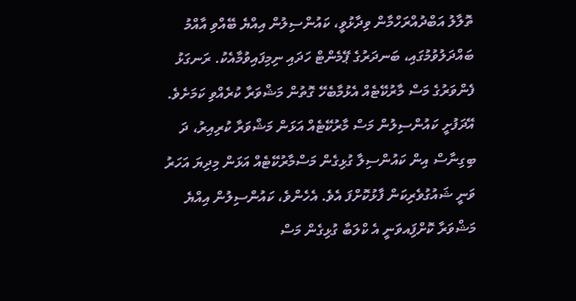ތޮލާލު އަބްދުއްރަހްމާން ވިދާޅުވީ، ކައުންސިލުން އިއްޔެ ބޭއްވި އާއްމު ބައްދަލުވުމުގައި، ބަނދަރުގެ ޕޭމެންޓް ހަދައި ނިމިފައިވުމާއެކު. ރަނގަޅު ފެންވަރުގެ މަސް މާރުކޭޓެއް އެޅުމާބެހޭ ގޮތުން މަޝްވަރާ ކުރެއްވި ކަމަށެވެ.
އޭދަފުށީ ކައުންސިލުން މަސް މާރުކޭޓެއް އަޅަން މަޝްވަރާ ކުރިއިރު، ދަ ބިގިނާސް އިން ކައުންސިލާ ގުޅިގެން މަސްމާރުކޭޓެއް އަޅަން މިދިޔަ އަހަރު ވަނީ ޝައުގުވެރިކަން ފާޅުކޮށްފަ އެވެ. އެހެންވެ، ކައުންސިލުން އިއްޔެ މަޝްވަރާ ކޮށްފަިއވަނީ އެ ކްލަބާ ގުޅިގެން މަސް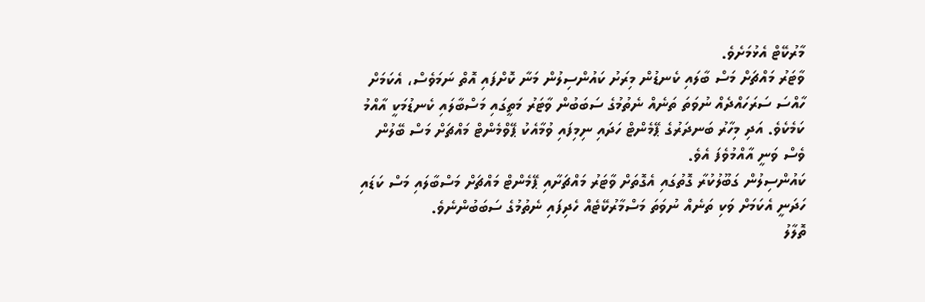މާރުކޭޓް އެޅުމަށެވެ.
ވާޓަރު މައްޗަށް މަސް ބާލައި ކެނޑުން މިރަށު ކައުންސިލުން މަނާ ކޮށްފައި އޮތް ނަމަވެސް، އެކަމަށް ހާއްސަ ސަރަހައްދެއް ނުވަތަ ތަނެއް ނެތުމުގެ ސަބަބުން ވާޓަރު މަތީގައި މަސްބާލައި ކެނޑުމަކީ އާއްމު ކަމެކެވެ. އަދި މިހާރު ބަނދަރުގެ ޕޭމެންޓް ހަދައި ނިމިފައި ވުމާއެކު ޕޭވްމެންޓް މައްޗަށް މަސް ބޭލުން ވެސް ވަނީ އާއްމުވެފަ އެވެ.
ކައުންސިލުން ގަބޫލުކުރާ ގޮތުގައި އެގޮތަށް ވާޓަރު މައްޗަށާއި ޕޭމެންޓް މައްޗަށް މަސްބާލައި މަސް ކަޑައި ހަދަނީ އެކަމަށް ވަކި ތަނެއް ނުވަތަ މަސްމާރުކޭޓެއް ހެދިފައި ނެތުމުގެ ސަބަބުންނެވެ.
ތޮލާލު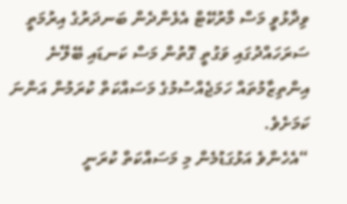ވިދާޅުވީ މަސް މާރުކޭޓް އެޅެންދެން ބަނދަރުގެ އިރުމަތީ ސަރަހައްދުގައި ވަގުތީ ގޮތުން މަސް ކަނޑައި ބޭލޭނެ އިންތިޒާމުތައް ހަމަޖެއްސުމުގެ މަސައްކަތް ކުރަމުން އަންނަ ކަމަށެވެ.
“އެހެންވެ އަޅުގަޑުމެން މި މަސައްކަތް ކުރަނީ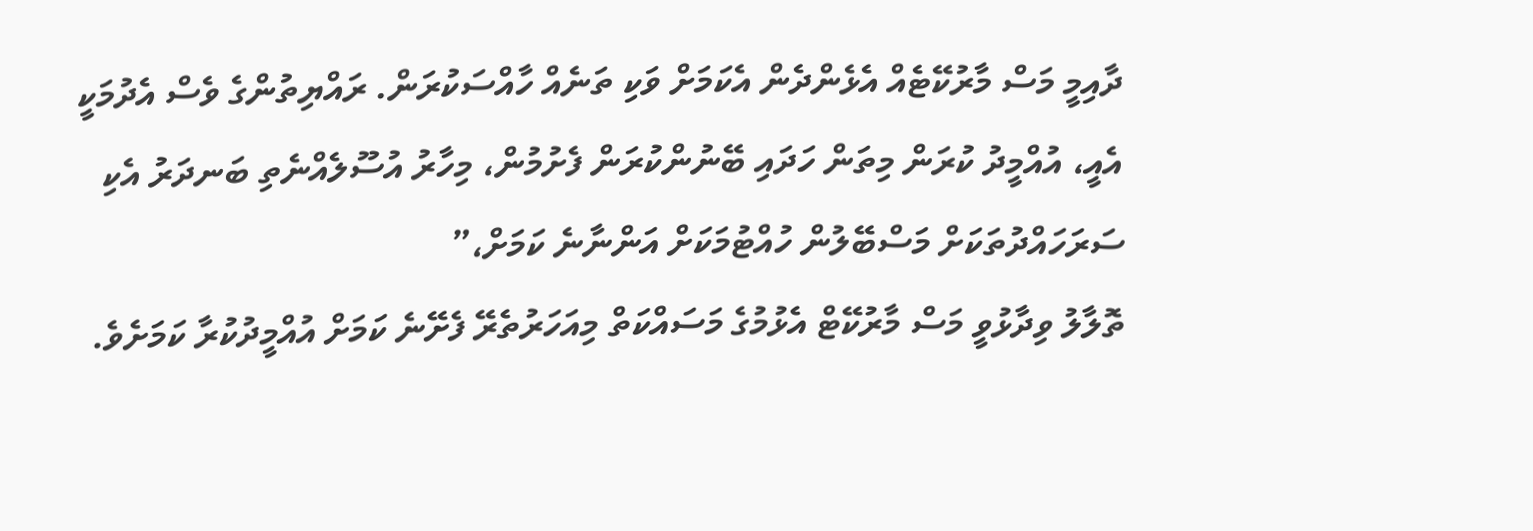ދާއިމީ މަސް މާރުކޭޓެއް އެޅެންދެން އެކަމަށް ވަކި ތަނެއް ހާއްސަކުރަން. ރައްޔިތުންގެ ވެސް އެދުމަކީ އެއީ، އުއްމީދު ކުރަން މިތަން ހަދައި ބޭނުންކުރަން ފެށުމުން، މިހާރު އުސޫލެއްނެތި ބަނދަރު އެކި ސަރަހައްދުތަކަށް މަސްބޭލުން ހުއްޓުމަކަށް އަންނާނެ ކަމަށް،”
ތޮލާލު ވިދާޅުވީ މަސް މާރުކޭޓް އެޅުމުގެ މަސައްކަތް މިއަހަރުތެރޭ ފެށޭނެ ކަމަށް އުއްމީދުކުރާ ކަމަށެވެ.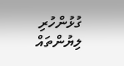ގުޅުންހުރި ލިޔުންތައް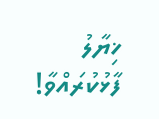ޚިޔާލު ފާޅުކުރައްވާ!